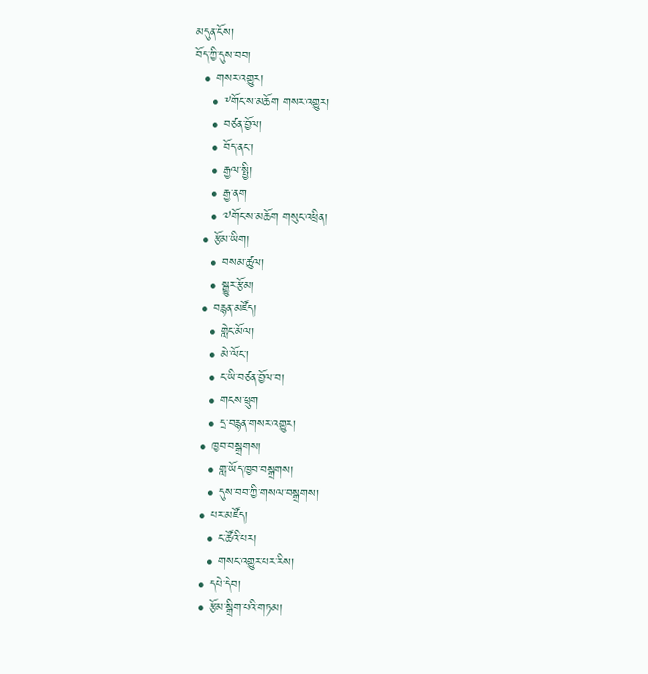མདུན་ངོས།
བོད་ཀྱི་དུས་བབ།
  • གསར་འགྱུར།
    • ༸གོང་ས་མཆོག གསར་འགྱུར།
    • བཙན་བྱོལ།
    • བོད་ནང་།
    • རྒྱལ་སྤྱི།
    • རྒྱ་ནག
    • ༧གོང་ས་མཆོག གསུང་འཕྲིན།
  • རྩོམ་ཡིག།
    • བསམ་ཚུལ།
    • སྒྱུར་རྩོམ།
  • བརྙན་མཛོད།
    • གླེང་མོལ།
    • མེ་ལོང་།
    • ང་ཡི་བཙན་བྱོལ་བ།
    • གངས་ཕྲུག
    • དྲ་བརྙན་གསར་འགྱུར།
  • ཁྱབ་བསྒྲགས།
    • གླ་ཡོད་ཁྱབ་བསྒྲགས།
    • དུས་བབ་ཀྱི་གསལ་བསྒྲགས།
  • པར་མཛོད།
    • ང་ཚོའི་པར།
    • གསང་འགྱུར་པར་རིས།
  • དཔེ་དེབ།
  • རྩོམ་སྒྲིག་པའི་གཏམ།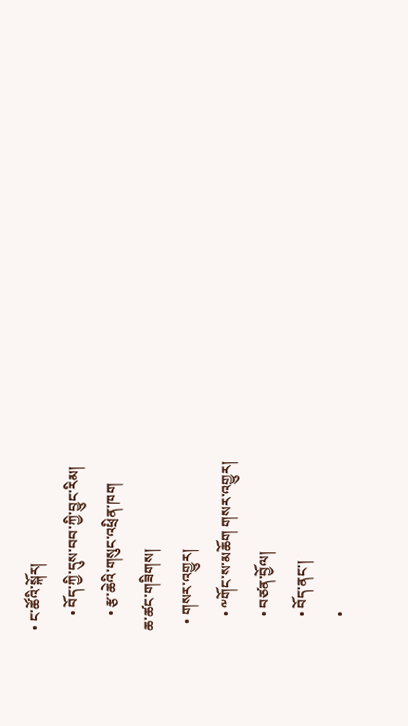• ང་ཚོའི་སྐོར།
    • བོད་ཀྱི་དུས་བབ་ཀྱི་བྱུང་རིམ།
    • རྩ་ཆེའི་གསུང་འཕྲིན་ཁག
ཆ་ཚང་གཟིགས།
  • གསར་འགྱུར།
    • ༸གོང་ས་མཆོག གསར་འགྱུར།
    • བཙན་བྱོལ།
    • བོད་ནང་།
    •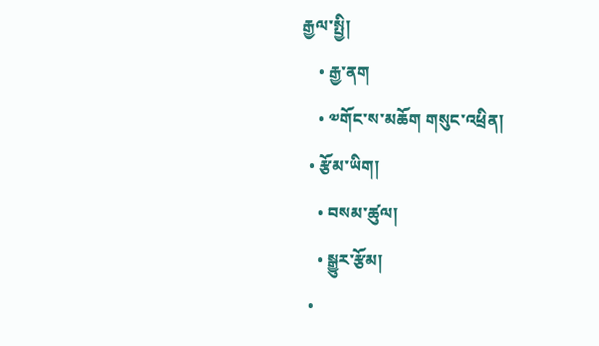རྒྱལ་སྤྱི།
    • རྒྱ་ནག
    • ༧གོང་ས་མཆོག གསུང་འཕྲིན།
  • རྩོམ་ཡིག།
    • བསམ་ཚུལ།
    • སྒྱུར་རྩོམ།
  •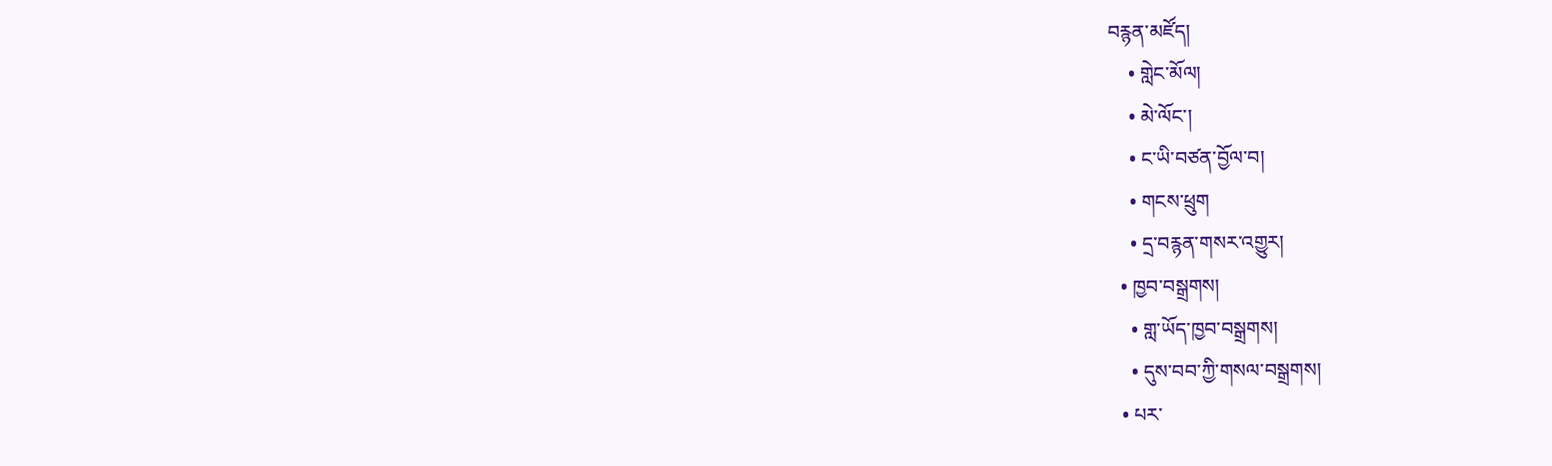བརྙན་མཛོད།
    • གླེང་མོལ།
    • མེ་ལོང་།
    • ང་ཡི་བཙན་བྱོལ་བ།
    • གངས་ཕྲུག
    • དྲ་བརྙན་གསར་འགྱུར།
  • ཁྱབ་བསྒྲགས།
    • གླ་ཡོད་ཁྱབ་བསྒྲགས།
    • དུས་བབ་ཀྱི་གསལ་བསྒྲགས།
  • པར་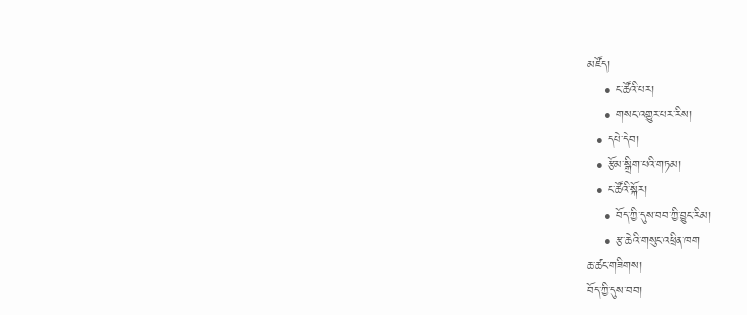མཛོད།
    • ང་ཚོའི་པར།
    • གསང་འགྱུར་པར་རིས།
  • དཔེ་དེབ།
  • རྩོམ་སྒྲིག་པའི་གཏམ།
  • ང་ཚོའི་སྐོར།
    • བོད་ཀྱི་དུས་བབ་ཀྱི་བྱུང་རིམ།
    • རྩ་ཆེའི་གསུང་འཕྲིན་ཁག
ཆ་ཚང་གཟིགས།
བོད་ཀྱི་དུས་བབ།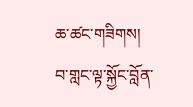ཆ་ཚང་གཟིགས།
བ་གླང་ལྟ་སྐྱོང་བློན་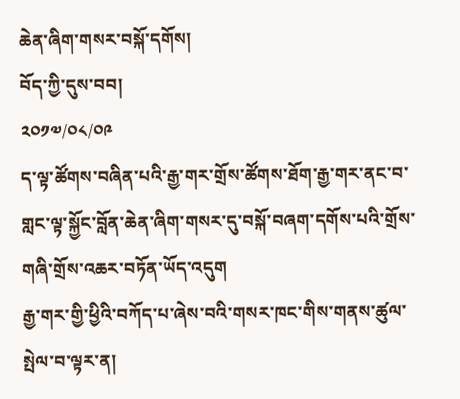ཆེན་ཞིག་གསར་བསྐོ་དགོས།
བོད་ཀྱི་དུས་བབ།
༢༠༡༧/༠༨/༠༩
ད་ལྟ་ཚོགས་བཞིན་པའི་རྒྱ་གར་གྲོས་ཚོགས་ཐོག་རྒྱ་གར་ནང་བ་གླང་ལྟ་སྐྱོང་བློན་ཆེན་ཞིག་གསར་དུ་བསྐོ་བཞག་དགོས་པའི་གྲོས་གཞི་གྲོས་འཆར་བཏོན་ཡོད་འདུག
རྒྱ་གར་གྱི་ཕྱིའི་བཀོད་པ་ཞེས་བའི་གསར་ཁང་གིས་གནས་ཚུལ་སྤེལ་བ་ལྟར་ན།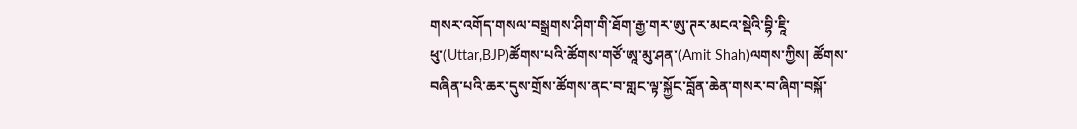གསར་འགོད་གསལ་བསྒྲགས་ཤིག་གི་ཐོག་རྒྱ་གར་ཨུ་ཊར་མངའ་སྡེའི་བྷི་ཇཱི་ཕུ་(Uttar,BJP)ཚོགས་པའི་ཚོགས་གཙོ་ཨཱ་མུ་ཤན་(Amit Shah)ལགས་ཀྱིས། ཚོགས་བཞིན་པའི་ཆར་དུས་གྲོས་ཚོགས་ནང་བ་གླང་ལྟ་སྐྱོང་བློན་ཆེན་གསར་བ་ཞིག་བསྐོ་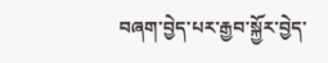བཞག་བྱེད་པར་རྒྱབ་སྐྱོར་བྱེད་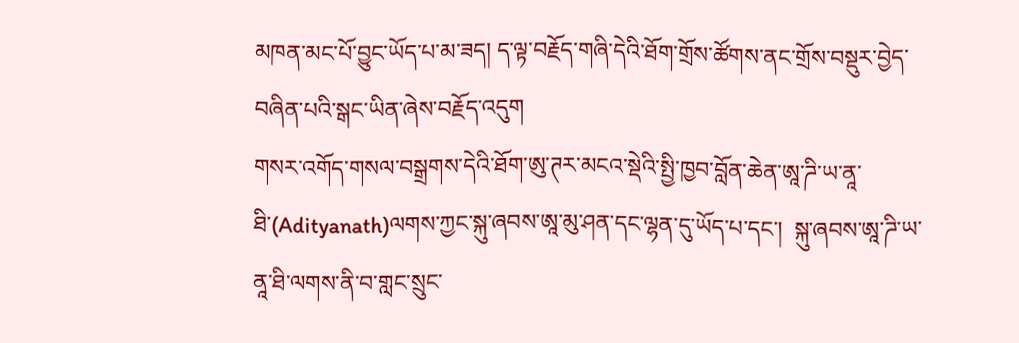མཁན་མང་པོ་བྱུང་ཡོད་པ་མ་ཟད། ད་ལྟ་བརྗོད་གཞི་དེའི་ཐོག་གྲོས་ཚོགས་ནང་གྲོས་བསྡུར་བྱེད་བཞིན་པའི་སྒང་ཡིན་ཞེས་བརྗོད་འདུག
གསར་འགོད་གསལ་བསྒྲགས་དེའི་ཐོག་ཨུ་ཊར་མངའ་སྡེའི་སྤྱི་ཁྱབ་བློན་ཆེན་ཨཱ་ཌི་ཡ་ནཱ་ཐི་(Adityanath)ལགས་ཀྱང་སྐུ་ཞབས་ཨཱ་མུ་ཤན་དང་ལྷན་དུ་ཡོད་པ་དང་།  སྐུ་ཞབས་ཨཱ་ཌི་ཡ་ནཱ་ཐི་ལགས་ནི་བ་གླང་སྲུང་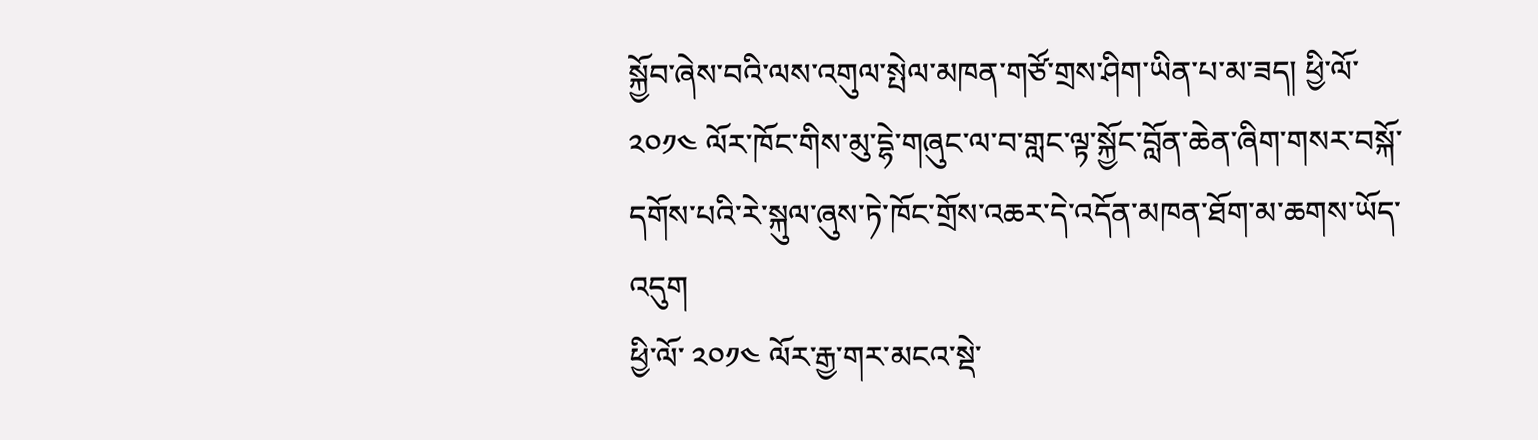སྐྱོབ་ཞེས་བའི་ལས་འགུལ་སྤེལ་མཁན་གཙོ་གྲས་ཤིག་ཡིན་པ་མ་ཟད། ཕྱི་ལོ་ ༢༠༡༤ ལོར་ཁོང་གིས་མུ་དྷེ་གཞུང་ལ་བ་གླང་ལྟ་སྐྱོང་བློན་ཆེན་ཞིག་གསར་བསྐོ་དགོས་པའི་རེ་སྐུལ་ཞུས་ཏེ་ཁོང་གྲོས་འཆར་དེ་འདོན་མཁན་ཐོག་མ་ཆགས་ཡོད་འདུག
ཕྱི་ལོ་ ༢༠༡༤ ལོར་རྒྱ་གར་མངའ་སྡེ་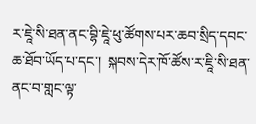ར་ཇཱེ་སི་ཐན་ནང་བྷི་ཇཱེ་ཕུ་ཚོགས་པར་ཆབ་སྲིད་དབང་ཆ་ཐོབ་ཡོད་པ་དང་།  སྐབས་དེར་ཁོ་ཚོས་ར་ཇཱི་སི་ཐན་ནང་བ་གླང་ལྟ་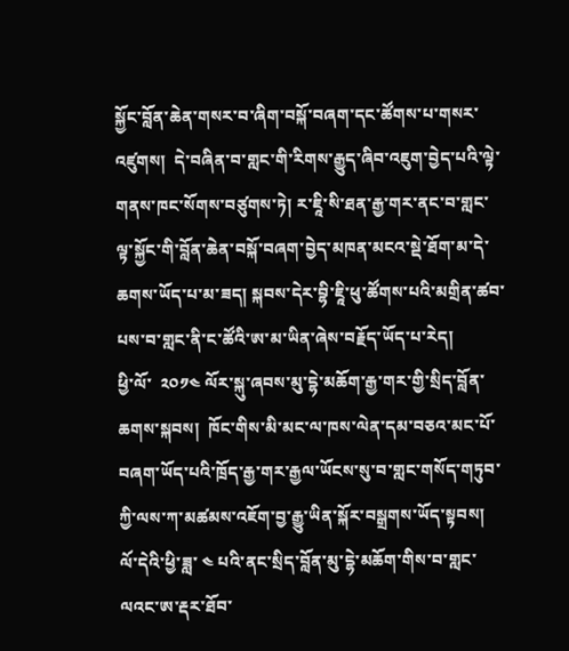སྐྱོང་བློན་ཆེན་གསར་བ་ཞིག་བསྐོ་བཞག་དང་ཚོགས་པ་གསར་འཛུགས།  དེ་བཞིན་བ་གླང་གི་རིགས་རྒྱུད་ཞིབ་འཇུག་བྱེད་པའི་ལྟེ་གནས་ཁང་སོགས་བཙུགས་ཏེ། ར་ཇཱི་སི་ཐན་རྒྱ་གར་ནང་བ་གླང་ལྟ་སྐྱོང་གི་བློན་ཆེན་བསྐོ་བཞག་བྱེད་མཁན་མངའ་སྡེ་ཐོག་མ་དེ་ཆགས་ཡོད་པ་མ་ཟད། སྐབས་དེར་བྷི་ཇཱི་ཕུ་ཚོགས་པའི་མགྲིན་ཚབ་པས་བ་གླང་ནི་ང་ཚོའི་ཨ་མ་ཡིན་ཞེས་བརྗོད་ཡོད་པ་རེད།
ཕྱི་ལོ་  ༢༠༡༤ ལོར་སྐུ་ཞབས་མུ་དྷེ་མཆོག་རྒྱ་གར་གྱི་སྲིད་བློན་ཆགས་སྐབས།  ཁོང་གིས་མི་མང་ལ་ཁས་ལེན་དམ་བཅའ་མང་པོ་བཞག་ཡོད་པའི་ཁྲོད་རྒྱ་གར་རྒྱལ་ཡོངས་སུ་བ་གླང་གསོད་གཏུབ་ཀྱི་ལས་ཀ་མཚམས་འཇོག་བྱ་རྒྱུ་ཡིན་སྐོར་བསྒྲགས་ཡོད་སྟབས།  ལོ་དེའི་ཕྱི་ཟླ་ ༤ པའི་ནང་སྲིད་བློན་མུ་དྷེ་མཆོག་གིས་བ་གླང་ལའང་ཨ་རྡར་ཐོབ་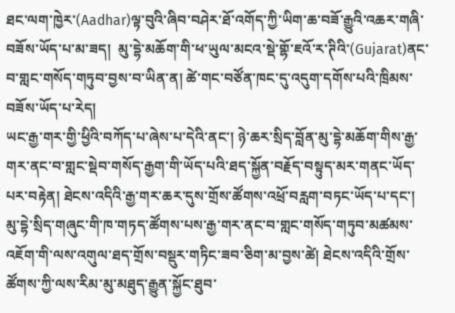ཐང་ལག་ཁྱེར་(Aadhar)ལྟ་བུའི་ཞིབ་བཤེར་ཐོ་འགོད་ཀྱི་ཡིག་ཆ་བཟོ་རྒྱུའི་འཆར་གཞི་བཟོས་ཡོད་པ་མ་ཟད།  མུ་དྷེ་མཆོག་གི་ཕ་ཡུལ་མངའ་སྡེ་གྷོ་ཇའོ་ར་ཊིའི་(Gujarat)ནང་བ་གླང་གསོད་གཏུབ་བྱས་བ་ཡིན་ན། ཚེ་གང་བཙོན་ཁང་དུ་འདུག་དགོས་པའི་ཁྲིམས་བཟོས་ཡོད་པ་རེད།
ཡང་རྒྱ་གར་གྱི་ཕྱིའི་བཀོད་པ་ཞེས་པ་དེའི་ནང་། ཉེ་ཆར་སྲིད་བློན་མུ་དྷེ་མཆོག་གིས་རྒྱ་གར་ནང་བ་གླང་སྡེབ་གསོད་རྒྱག་གི་ཡོད་པའི་ཐད་སྐྱོན་བརྗོད་བསྟུད་མར་གནང་ཡོད་པར་བརྟེན། ཐེངས་འདིའི་རྒྱ་གར་ཆར་དུས་གྲོས་ཚོགས་འཕྲོ་བརླག་བཏང་ཡོད་པ་དང་། མུ་དྷེ་སྲིད་གཞུང་གི་ཁ་གཏད་ཚོགས་པས་རྒྱ་གར་ནང་བ་གླང་གསོད་གཏུབ་མཚམས་འཇོག་གི་ལས་འགུལ་ཐད་གྲོས་བསྡུར་གཏིང་ཟབ་ཅིག་མ་བྱས་ཚེ། ཐེངས་འདིའི་གྲོས་ཚོགས་ཀྱི་ལས་རིམ་མུ་མཐུད་རྒྱུན་སྐྱོང་ཐུབ་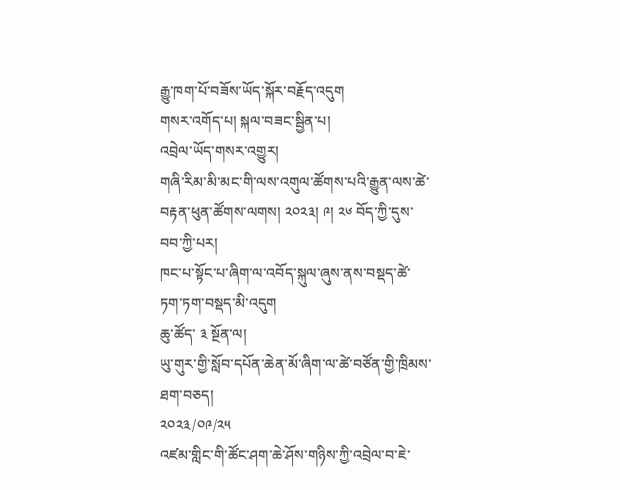རྒྱུ་ཁག་པོ་བཟོས་ཡོད་སྐོར་བརྗོད་འདུག
གསར་འགོད་པ། སྐལ་བཟང་སྦྱིན་པ།
འབྲེལ་ཡོད་གསར་འགྱུར།
གཞི་རིམ་མི་མང་གི་ལས་འགུལ་ཚོགས་པའི་རྒྱུན་ལས་ཚེ་བརྟན་ཕུན་ཚོགས་ལགས། ༢༠༢༣། ༩། ༢༦ བོད་ཀྱི་དུས་བབ་ཀྱི་པར།
ཁང་པ་སྟོང་པ་ཞིག་ལ་འབོད་སྐུལ་ཞུས་ནས་བསྡད་ཚེ་ཏག་ཏག་བསྡད་མི་འདུག
ཆུ་ཚོད་ ༣ སྔོན་ལ།
ཡུ་གུར་གྱི་སློབ་དཔོན་ཆེན་མོ་ཞིག་ལ་ཚེ་བཙོན་གྱི་ཁྲིམས་ཐག་བཅད།
༢༠༢༣/༠༩/༢༥
འཛམ་གླིང་གི་ཚོང་ཤག་ཆེ་ཤོས་གཉིས་ཀྱི་འབྲེལ་བ་ཇེ་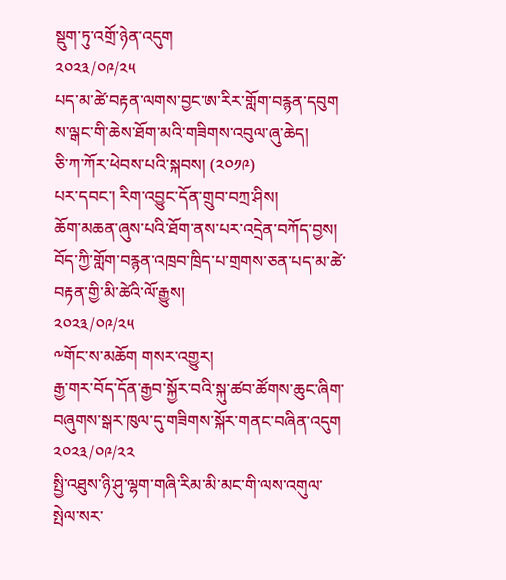སྡུག་ཏུ་འགྲོ་ཉེན་འདུག
༢༠༢༣/༠༩/༢༥
པད་མ་ཚེ་བརྟན་ལགས་བྱང་ཨ་རིར་གློག་བརྙན་དབུག
ས་ལྒང་གི་ཆེས་ཐོག་མའི་གཟིགས་འབུལ་ཞུ་ཆེད།
ཅི་ཀ་ཀོར་ཕེབས་པའི་སྐབས། (༢༠༡༩)
པར་དབང་། རིག་འབྱུང་དོན་གྲུབ་བཀྲ་ཤིས།
ཆོག་མཆན་ཞུས་པའི་ཐོག་ནས་པར་འདྲེན་བཀོད་བྱས།
བོད་ཀྱི་གློག་བརྙན་འཁྲབ་ཁྲིད་པ་གྲགས་ཅན་པད་མ་ཚེ་བརྟན་གྱི་མི་ཚེའི་ལོ་རྒྱུས།
༢༠༢༣/༠༩/༢༥
༸གོང་ས་མཆོག གསར་འགྱུར།
རྒྱ་གར་བོད་དོན་རྒྱབ་སྐྱོར་བའི་སྐུ་ཚབ་ཚོགས་ཆུང་ཞིག་བཞུགས་སྒར་ཁུལ་དུ་གཟིགས་སྐོར་གནང་བཞིན་འདུག
༢༠༢༣/༠༩/༢༢
སྤྱི་འཐུས་ཉི་ཤུ་ལྷག་གཞི་རིམ་མི་མང་གི་ལས་འགུལ་སྤེལ་སར་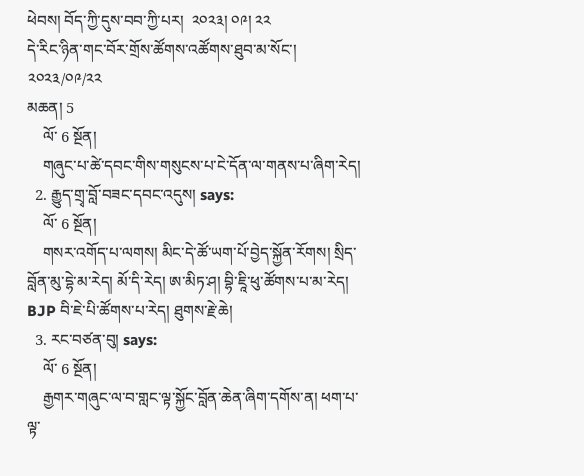ཕེབས། བོད་ཀྱི་དུས་བབ་ཀྱི་པར།  ༢༠༢༣། ༠༩། ༢༢
དེ་རིང་ཉིན་གང་བོར་གྲོས་ཚོགས་འཚོགས་ཐུབ་མ་སོང་།
༢༠༢༣/༠༩/༢༢
མཆན། 5
    ལོ་ 6 སྔོན།
    གཞུང་པ་ཚེ་དབང་གིས་གསུངས་པ་ངེ་དོན་ལ་གནས་པ་ཞིག་རེད།
  2. རྒྱུད་གྲྭ་བློ་བཟང་དབང་འདུས། says:
    ལོ་ 6 སྔོན།
    གསར་འགོད་པ་ལགས། མིང་དེ་ཚོ་ཡག་པོ་བྱེད་སྐྱོན་རོགས། སྲིད་བློན་མུ་དྷེ་མ་རེད། མོ་དི་རེད། ཨ་མིཏ་ཤ། བྷི་ཇཱི་ཕུ་ཚོགས་པ་མ་རེད། BJP བི་ཇེ་པི་ཚོགས་པ་རེད། ཐུགས་རྗེ་ཆེ།
  3. རང་བཙན་བུ། says:
    ལོ་ 6 སྔོན།
    རྒྱགར་གཞུང་ལ་བ་གླང་ལྟ་སྐྱོང་བློན་ཆེན་ཞིག་དགོས་ན། ཕག་པ་ལྟ་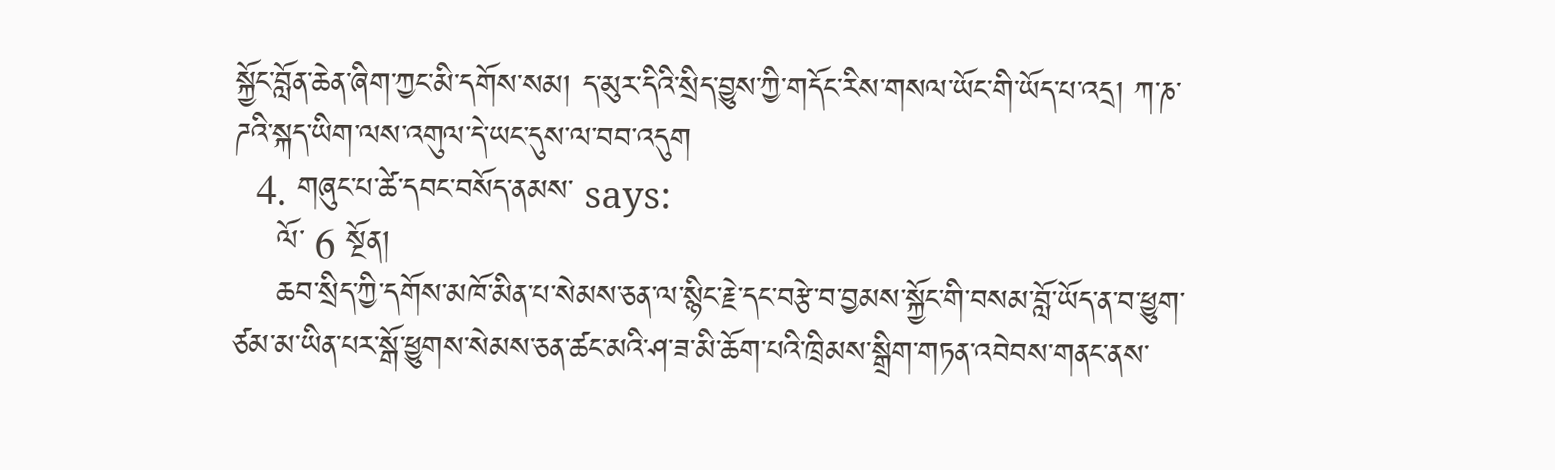སྐྱོང་བློན་ཆེན་ཞིག་ཀྱང་མི་དགོས་སམ། ད་མུར་དིའི་སྲིད་བྱུས་ཀྱི་གདོང་རིས་གསལ་ཡོང་གི་ཡོད་པ་འདྲ། ཀ་ཎ་ཌའི་སྐད་ཡིག་ལས་འགུལ་དེ་ཡང་དུས་ལ་བབ་འདུག
  4. གཞུང་པ་ཚེ་དབང་བསོད་ནམས་ says:
    ལོ་ 6 སྔོན།
    ཆབ་སྲིད་ཀྱི་དགོས་མཁོ་མིན་པ་སེམས་ཅན་ལ་སྙིང་རྗེ་དང་བརྩེ་བ་བྱམས་སྐྱོང་གི་བསམ་བློ་ཡོད་ན་བ་ཕྱུག་ཙམ་མ་ཡིན་པར་སྒོ་ཕྱུགས་སེམས་ཅན་ཚང་མའི་ཤ་ཟ་མི་ཆོག་པའི་ཁྲིམས་སྒྲིག་གཏན་འབེབས་གནང་ནས་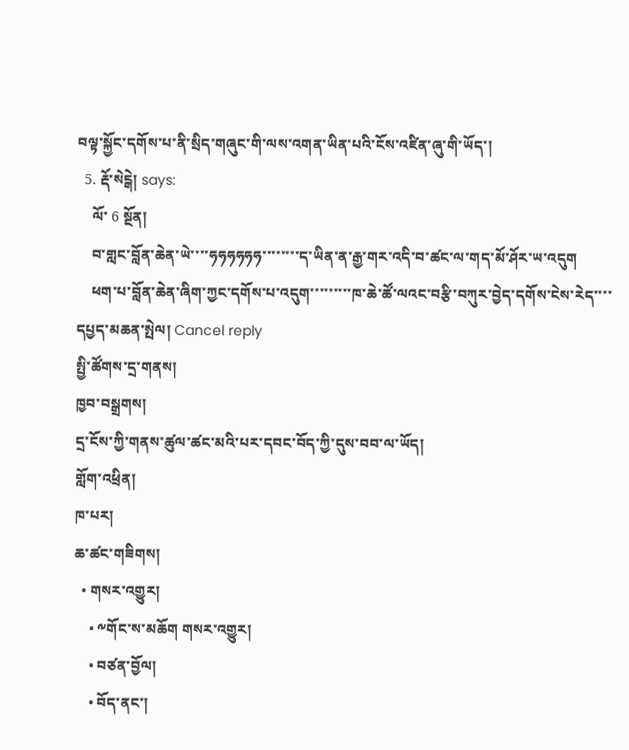བལྟ་སྐྱོང་དགོས་པ་ནི་སྲིད་གཞུང་གི་ལས་འགན་ཡིན་པའི་ངོས་འཛིན་ཞུ་གི་ཡོད་།
  5. རྡོ་སེངྒེ། says:
    ལོ་ 6 སྔོན།
    བ་གླང་བློན་ཆེན་ཡེ་་་་ཧཧཧཧཧཧ་་་་་་་་ད་ཡིན་ན་རྒྱ་གར་འདི་བ་ཚང་ལ་གད་མོ་ཤོར་ཡ་འདུག
    ཕག་པ་བློན་ཆེན་ཞིག་ཀྱང་དགོས་པ་འདུག་་་་་་་་་ཁ་ཆེ་ཚོ་ལའང་བརྩི་བཀུར་བྱེད་དགོས་ངེས་རེད་་་་
དཔྱད་མཆན་སྤེལ། Cancel reply
སྤྱི་ཚོགས་དྲ་གནས།
ཁྱབ་བསྒྲགས།
དྲ་ངོས་ཀྱི་གནས་ཚུལ་ཚང་མའི་པར་དབང་བོད་ཀྱི་དུས་བབ་ལ་ཡོད།
གློག་འཕྲིན།
ཁ་པར།
ཆ་ཚང་གཟིགས།
  • གསར་འགྱུར།
    • ༸གོང་ས་མཆོག གསར་འགྱུར།
    • བཙན་བྱོལ།
    • བོད་ནང་།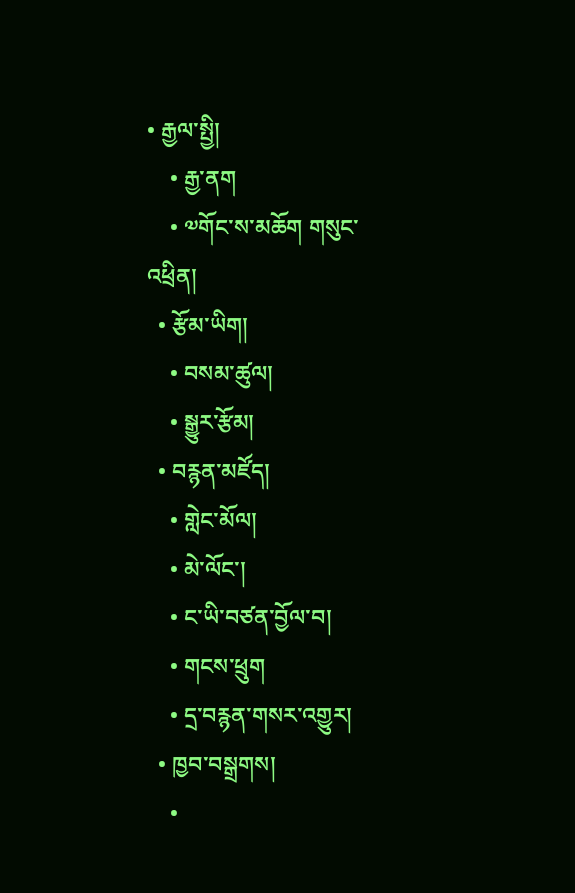• རྒྱལ་སྤྱི།
    • རྒྱ་ནག
    • ༧གོང་ས་མཆོག གསུང་འཕྲིན།
  • རྩོམ་ཡིག།
    • བསམ་ཚུལ།
    • སྒྱུར་རྩོམ།
  • བརྙན་མཛོད།
    • གླེང་མོལ།
    • མེ་ལོང་།
    • ང་ཡི་བཙན་བྱོལ་བ།
    • གངས་ཕྲུག
    • དྲ་བརྙན་གསར་འགྱུར།
  • ཁྱབ་བསྒྲགས།
    •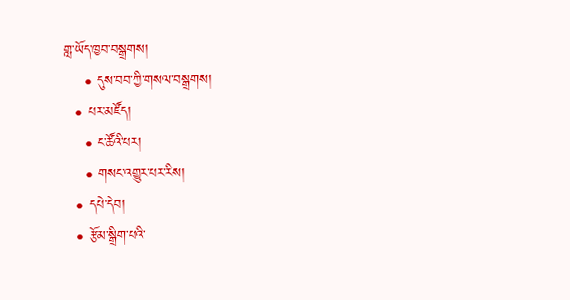གླ་ཡོད་ཁྱབ་བསྒྲགས།
    • དུས་བབ་ཀྱི་གསལ་བསྒྲགས།
  • པར་མཛོད།
    • ང་ཚོའི་པར།
    • གསང་འགྱུར་པར་རིས།
  • དཔེ་དེབ།
  • རྩོམ་སྒྲིག་པའི་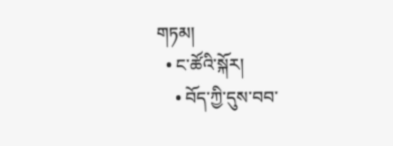གཏམ།
  • ང་ཚོའི་སྐོར།
    • བོད་ཀྱི་དུས་བབ་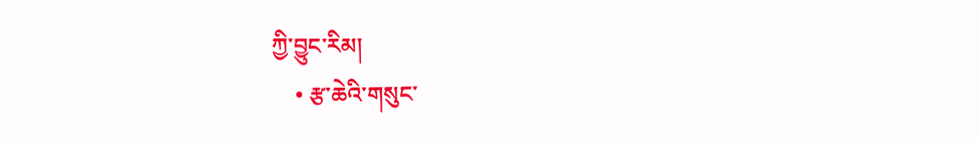ཀྱི་བྱུང་རིམ།
    • རྩ་ཆེའི་གསུང་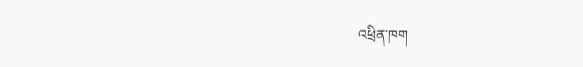འཕྲིན་ཁག